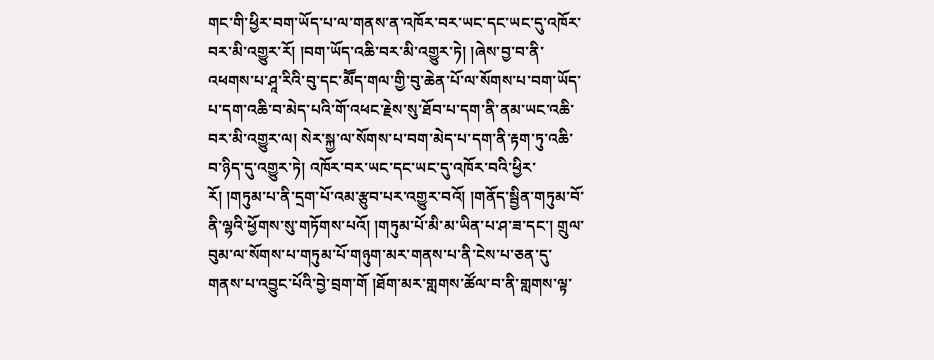གང་གི་ཕྱིར་བག་ཡོད་པ་ལ་གནས་ན་འཁོར་བར་ཡང་དང་ཡང་དུ་འཁོར་བར་མི་འགྱུར་རོ། །བག་ཡོད་འཆི་བར་མི་འགྱུར་ཏེ། །ཞེས་བྱ་བ་ནི་འཕགས་པ་ཤཱ་རིའི་བུ་དང་མཽད་གལ་གྱི་བུ་ཆེན་པོ་ལ་སོགས་པ་བག་ཡོད་པ་དག་འཆི་བ་མེད་པའི་གོ་འཕང་རྗེས་སུ་ཐོབ་པ་དག་ནི་ནམ་ཡང་འཆི་བར་མི་འགྱུར་ལ། སེར་སྐྱ་ལ་སོགས་པ་བག་མེད་པ་དག་ནི་རྟག་ཏུ་འཆི་བ་ཉིད་དུ་འགྱུར་ཏེ། འཁོར་བར་ཡང་དང་ཡང་དུ་འཁོར་བའི་ཕྱིར་རོ། །གཏུམ་པ་ནི་དྲག་པོ་འམ་རྩུབ་པར་འགྱུར་བའོ། །གནོད་སྦྱིན་གཏུམ་བོ་ནི་ལྷའི་ཕྱོགས་སུ་གཏོགས་པའོ། །གཏུམ་པོ་མི་མ་ཡིན་པ་ཤ་ཟ་དང་། གྲུལ་བུམ་ལ་སོགས་པ་གཏུམ་པོ་གཉུག་མར་གནས་པ་ནི་ངེས་པ་ཅན་དུ་གནས་པ་འབྱུང་པོའི་བྱེ་བྲག་གོ །ཐོག་མར་གླགས་ཚོལ་བ་ནི་གླགས་ལྟ་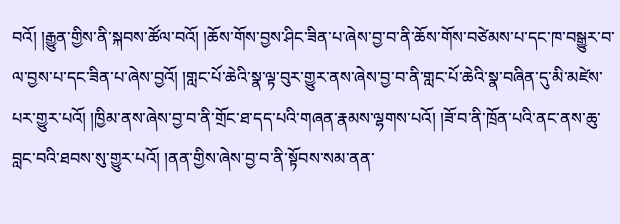བའོ། །རྒྱུན་གྱིས་ནི་སྐབས་ཚོལ་བའོ། །ཆོས་གོས་བྱས་ཤིང་ཟིན་པ་ཞེས་བྱ་བ་ནི་ཆོས་གོས་བཙེམས་པ་དང་ཁ་བསྒྱུར་བ་ལ་བྱས་པ་དང་ཟིན་པ་ཞེས་བྱའོ། །གླང་པོ་ཆེའི་སྣ་ལྟ་བུར་གྱུར་ནས་ཞེས་བྱ་བ་ནི་གླང་པོ་ཆེའི་སྣ་བཞིན་དུ་མི་མཛེས་པར་གྱུར་པའོ། །ཁྱིམ་ནས་ཞེས་བྱ་བ་ནི་གྲོང་ཐ་དད་པའི་གཞན་རྣམས་ལྷགས་པའོ། །ཟོ་བ་ནི་ཁྲོན་པའི་ནང་ནས་ཆུ་བླང་བའི་ཐབས་སུ་གྱུར་པའོ། །ནན་གྱིས་ཞེས་བྱ་བ་ནི་སྟོབས་སམ་ནན་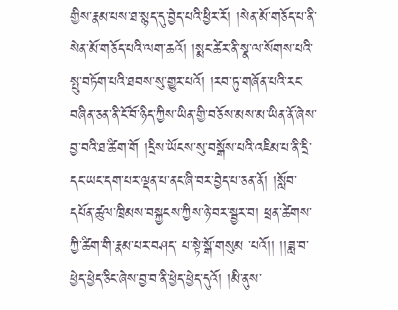གྱིས་རྣམ་པས་ཐ་སྙད་དུ་བྱེད་པའི་ཕྱིར་རོ། །སེན་མོ་གཅོད་པ་ནི་སེན་མོ་གཅོད་པའི་ལག་ཆའོ། །སྨང་ཚེར་ནི་སྣ་ལ་སོགས་པའི་སྤུ་བཏོག་པའི་ཐབས་སུ་གྱུར་པའོ། །རབ་ཏུ་གཞོན་པའི་རང་བཞིན་ཅན་ནི་ངོ་བོ་ཉིད་ཀྱིས་ཡིན་གྱི་བཅོས་མས་མ་ཡིན་ནོ་ཞེས་བྱ་བའི་ཐ་ཚིག་གོ །དྲིས་ཡོངས་སུ་བསྒོས་པའི་འཇིམ་པ་ནི་དྲི་དང་ཡང་དག་པར་ལྡན་པ་ནང་ཞི་བར་བྱེད་པ་ཅན་ནོ། །སློབ་དཔོན་ཚུལ་ཁྲིམས་བསྐྱངས་ཀྱིས་ཉེ་བར་སྦྱར་བ། ཕྲན་ཚེགས་ཀྱི་ཚིག་གི་རྣམ་པར་བཤད་ པ་སྟེ་སྒོ་གསུམ ་པའོ།། །།ཟླ་བ་ཕྱེད་ཕྱེད་ཅིང་ཞེས་བྱ་བ་ནི་ཕྱེད་ཕྱེད་དུའོ། །མི་ནུས་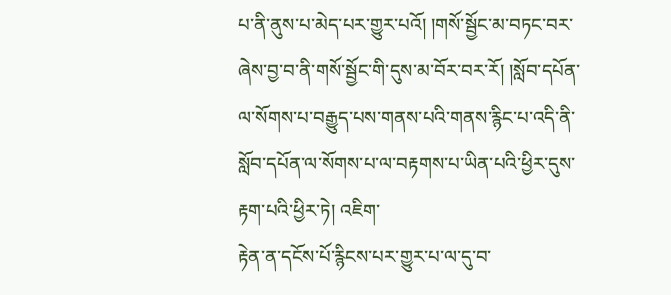པ་ནི་ནུས་པ་མེད་པར་གྱུར་པའོ། །གསོ་སྦྱོང་མ་བཏང་བར་ཞེས་བྱ་བ་ནི་གསོ་སྦྱོང་གི་དུས་མ་བོར་བར་རོ། །སློབ་དཔོན་ལ་སོགས་པ་བརྒྱུད་པས་གནས་པའི་གནས་རྙིང་པ་འདི་ནི་སློབ་དཔོན་ལ་སོགས་པ་ལ་བརྟགས་པ་ཡིན་པའི་ཕྱིར་དུས་རྟག་པའི་ཕྱིར་ཏེ། འཇིག་
རྟེན་ན་དངོས་པོ་རྙིངས་པར་གྱུར་པ་ལ་དུ་བ་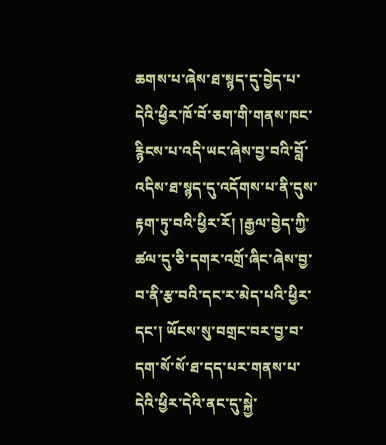ཆགས་པ་ཞེས་ཐ་སྙད་དུ་བྱེད་པ་དེའི་ཕྱིར་ཁོ་བོ་ཅག་གི་གནས་ཁང་རྙིངས་པ་འདི་ཡང་ཞེས་བྱ་བའི་བློ་འདིས་ཐ་སྙད་དུ་འདོགས་པ་ནི་དུས་རྟག་ཏུ་བའི་ཕྱིར་རོ། །རྒྱལ་བྱེད་ཀྱི་ཚལ་དུ་ཅི་དགར་འགྲོ་ཞིང་ཞེས་བྱ་བ་ནི་རྩ་བའི་དང་ར་མེད་པའི་ཕྱིར་དང་། ཡོངས་སུ་བགྲང་བར་བྱ་བ་དག་སོ་སོ་ཐ་དད་པར་གནས་པ་དེའི་ཕྱིར་དེའི་ནང་དུ་སྐྱེ་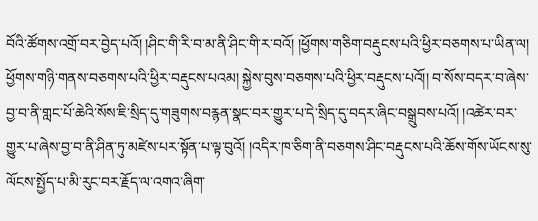བོའི་ཚོགས་འགྲོ་བར་བྱེད་པའོ། །ཤིང་གི་རི་བ་མ་ནི་ཤིང་གི་ར་བའོ། །ཕྱོགས་གཅིག་བརྡུངས་པའི་ཕྱིར་བཅགས་པ་ཡིན་ལ། ཕྱོགས་གཉི་གནས་བཅགས་པའི་ཕྱིར་བརྡུངས་པའམ། སྐྱེས་བུས་བཅགས་པའི་ཕྱིར་བརྡུངས་པའོ།། བ་སོས་བདར་བ་ཞེས་བྱ་བ་ནི་གླང་པོ་ཆེའི་སོས་ཇི་སྲིད་དུ་གཟུགས་བརྙན་སྣང་བར་གྱུར་པ་དེ་སྲིད་དུ་བདར་ཞིང་བསྒྲུབས་པའོ། །འཚེར་བར་གྱུར་པ་ཞེས་བྱ་བ་ནི་ཤིན་ཏུ་མཛེས་པར་སྟོན་པ་ལྟ་བུའོ། །འདིར་ཁ་ཅིག་ནི་བཅགས་ཤིང་བརྡུངས་པའི་ཆོས་གོས་ཡོངས་སུ་ལོངས་སྤྱོད་པ་མི་རུང་བར་རྗོད་ལ་འགའ་ཞིག་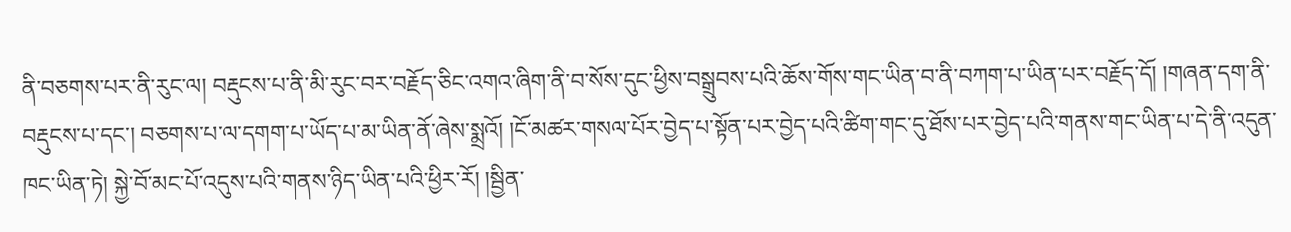ནི་བཅགས་པར་ནི་རུང་ལ། བརྡུངས་པ་ནི་མི་རུང་བར་བརྗོད་ཅིང་འགའ་ཞིག་ནི་བ་སོས་དུང་ཕྱིས་བསྒྲུབས་པའི་ཆོས་གོས་གང་ཡིན་བ་ནི་བཀག་པ་ཡིན་པར་བརྗོད་དོ། །གཞན་དག་ནི་བརྡུངས་པ་དང་། བཅགས་པ་ལ་དགག་པ་ཡོད་པ་མ་ཡིན་ནོ་ཞེས་སྨྲའོ། །ངོ་མཚར་གསལ་པོར་བྱེད་པ་སྟོན་པར་བྱེད་པའི་ཚིག་གང་དུ་ཐོས་པར་བྱེད་པའི་གནས་གང་ཡིན་པ་དེ་ནི་འདུན་ཁང་ཡིན་ཏེ། སྐྱེ་བོ་མང་པོ་འདུས་པའི་གནས་ཉིད་ཡིན་པའི་ཕྱིར་རོ། །སྦྱིན་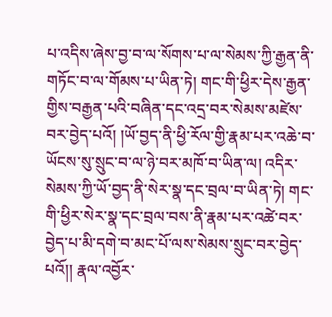པ་འདིས་ཞེས་བྱ་བ་ལ་སོགས་པ་ལ་སེམས་ཀྱི་རྒྱན་ནི་གཏོང་བ་ལ་གོམས་པ་ཡིན་ཏེ། གང་གི་ཕྱིར་དེས་རྒྱན་གྱིས་བརྒྱན་པའི་བཞིན་དང་འདྲ་བར་སེམས་མཛེས་བར་བྱེད་པའོ། །ཡོ་བྱད་ནི་ཕྱི་རོལ་གྱི་རྣམ་པར་འཆེ་བ་ཡོངས་སུ་སྲུང་བ་ལ་ཉེ་བར་མཁོ་བ་ཡིན་ལ། འདིར་སེམས་ཀྱི་ཡོ་བྱད་ནི་སེར་སྣ་དང་བྲལ་བ་ཡིན་ཏེ། གང་གི་ཕྱིར་སེར་སྣ་དང་བྲལ་བས་ནི་རྣམ་པར་འཚེ་བར་བྱེད་པ་མི་དགེ་བ་མང་པོ་ལས་སེམས་སྲུང་བར་བྱེད་པའོ།། རྣལ་འབྱོར་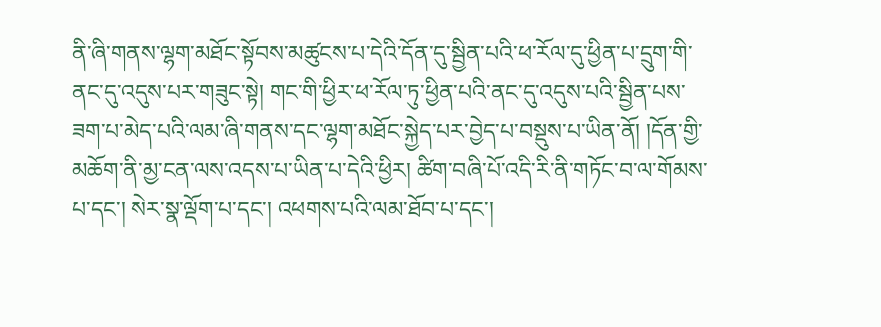ནི་ཞི་གནས་ལྷག་མཐོང་སྟོབས་མཚུངས་པ་དེའི་དོན་དུ་སྦྱིན་པའི་ཕ་རོལ་དུ་ཕྱིན་པ་དྲུག་གི་ནང་དུ་འདུས་པར་གཟུང་སྟེ། གང་གི་ཕྱིར་ཕ་རོལ་ཏུ་ཕྱིན་པའི་ནང་དུ་འདུས་པའི་སྦྱིན་པས་ཟག་པ་མེད་པའི་ལམ་ཞི་གནས་དང་ལྷག་མཐོང་སྐྱེད་པར་བྱེད་པ་བསྡུས་པ་ཡིན་ནོ། །དོན་གྱི་
མཆོག་ནི་མྱ་ངན་ལས་འདས་པ་ཡིན་པ་དེའི་ཕྱིར། ཚིག་བཞི་པོ་འདི་རི་ནི་གཏོང་བ་ལ་གོམས་པ་དང་། སེར་སྣ་ལྡོག་པ་དང་། འཕགས་པའི་ལམ་ཐོབ་པ་དང་།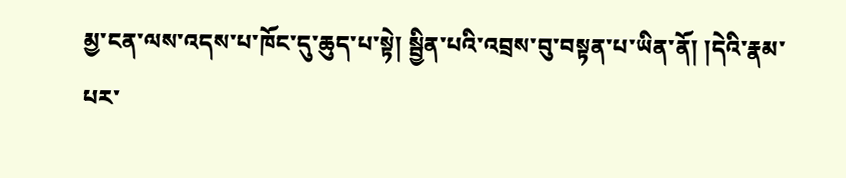མྱ་ངན་ལས་འདས་པ་ཁོང་དུ་ཆུད་པ་སྟེ། སྦྱིན་པའི་འབྲས་བུ་བསྟན་པ་ཡིན་ནོ། །དེའི་རྣམ་པར་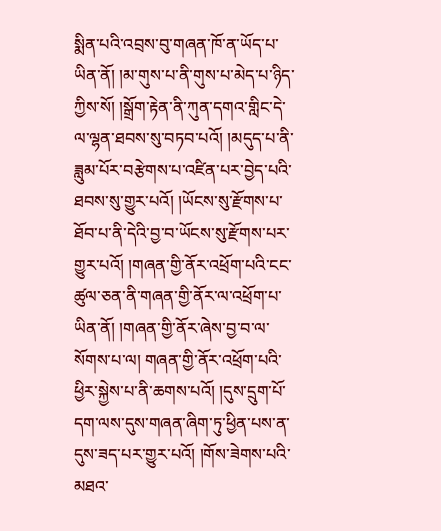སྨིན་པའི་འབྲས་བུ་གཞན་ཁོ་ན་ཡོད་པ་ཡིན་ནོ། །མ་གུས་པ་ནི་གུས་པ་མེད་པ་ཉིད་ཀྱིས་སོ། །སྒྲོག་རྟེན་ནི་ཀུན་དགའ་གླིང་དེ་ལ་ལྷན་ཐབས་སུ་བཏབ་པའོ། །མདུད་པ་ནི་ཟླུམ་པོར་བརྩེགས་པ་འཛིན་པར་བྱེད་པའི་ཐབས་སུ་གྱུར་པའོ། །ཡོངས་སུ་རྫོགས་པ་ཐོབ་པ་ནི་དེའི་བྱ་བ་ཡོངས་སུ་རྫོགས་པར་གྱུར་པའོ། །གཞན་གྱི་ནོར་འཕྲོག་པའི་ངང་ཚུལ་ཅན་ནི་གཞན་གྱི་ནོར་ལ་འཕྲོག་པ་ཡིན་ནོ། །གཞན་གྱི་ནོར་ཞེས་བྱ་བ་ལ་སོགས་པ་ལ། གཞན་གྱི་ནོར་འཕྲོག་པའི་ཕྱིར་སྐྱེས་པ་ནི་ཆགས་པའོ། །དུས་དྲུག་པོ་དག་ལས་དུས་གཞན་ཞིག་ཏུ་ཕྱིན་པས་ན་དུས་ཟད་པར་གྱུར་པའོ། །གོས་ཟེགས་པའི་མཐའ་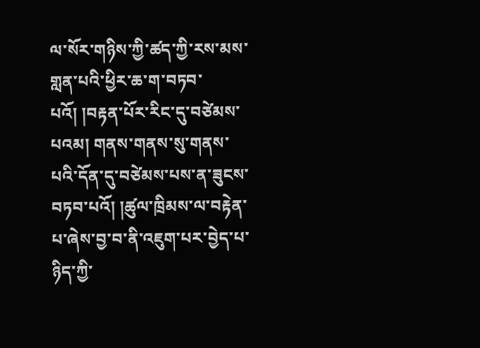ལ་སོར་གཉིས་ཀྱི་ཚད་ཀྱི་རས་མས་གླན་པའི་ཕྱིར་ཆ་ག་བཏབ་པའོ། །བརྟན་པོར་རིང་དུ་བཙེམས་པའམ། གནས་གནས་སུ་གནས་པའི་དོན་དུ་བཙེམས་པས་ན་ཟུངས་བཏབ་པའོ། །ཚུལ་ཁྲིམས་ལ་བརྟེན་པ་ཞེས་བྱ་བ་ནི་འཇུག་པར་བྱེད་པ་ཉིད་ཀྱི་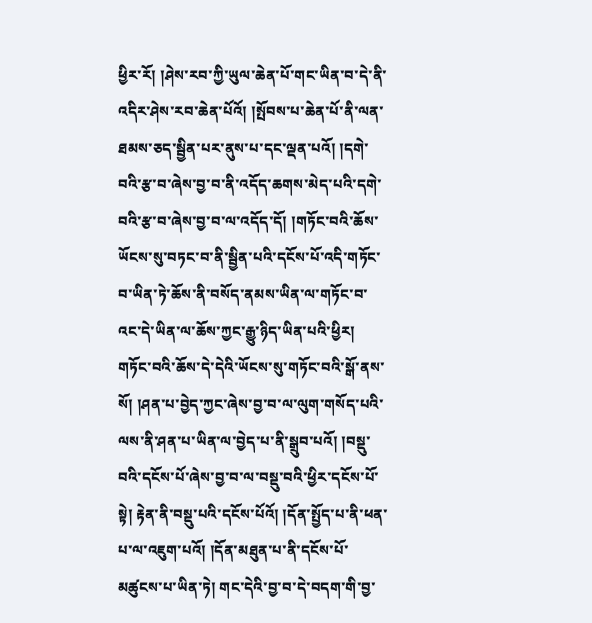ཕྱིར་རོ། །ཤེས་རབ་ཀྱི་ཡུལ་ཆེན་པོ་གང་ཡིན་བ་དེ་ནི་འདིར་ཤེས་རབ་ཆེན་པོའོ། །སྤོབས་པ་ཆེན་པོ་ནི་ལན་ཐམས་ཅད་སྦྱིན་པར་ནུས་པ་དང་ལྡན་པའོ། །དགེ་བའི་རྩ་བ་ཞེས་བྱ་བ་ནི་འདོད་ཆགས་མེད་པའི་དགེ་བའི་རྩ་བ་ཞེས་བྱ་བ་ལ་འདོད་དོ། །གཏོང་བའི་ཆོས་ཡོངས་སུ་བཏང་བ་ནི་སྦྱིན་པའི་དངོས་པོ་འདི་གཏོང་བ་ཡིན་ཏེ་ཆོས་ནི་བསོད་ནམས་ཡིན་ལ་གཏོང་བ་འང་དེ་ཡིན་ལ་ཆོས་ཀྱང་རྒྱུ་ཉིད་ཡིན་པའི་ཕྱིར། གཏོང་བའི་ཆོས་དེ་དེའི་ཡོངས་སུ་གཏོང་བའི་སྒོ་ནས་སོ། །ཤན་པ་བྱེད་ཀྱང་ཞེས་བྱ་བ་ལ་ལུག་གསོད་པའི་ལས་ནི་ཤན་པ་ཡིན་ལ་བྱེད་པ་ནི་སྒྲུབ་པའོ། །བསྡུ་བའི་དངོས་པོ་ཞེས་བྱ་བ་ལ་བསྡུ་བའི་ཕྱིར་དངོས་པོ་སྟེ། རྟེན་ནི་བསྡུ་པའི་དངོས་པོའོ། །དོན་སྤྱོད་པ་ནི་ཕན་པ་ལ་འཇུག་པའོ། །དོན་མཐུན་པ་ནི་དངོས་པོ་མཚུངས་པ་ཡིན་ཏེ། གང་དེའི་བྱ་བ་དེ་བདག་གི་བྱ་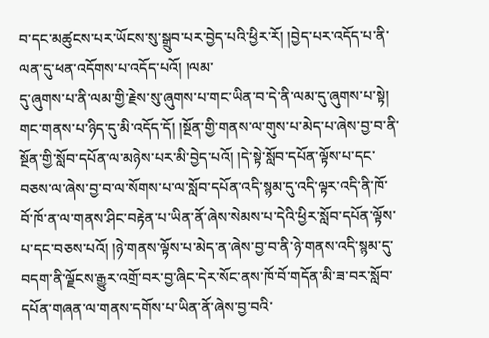བ་དང་མཚུངས་པར་ཡོངས་སུ་སྒྲུབ་པར་བྱེད་པའི་ཕྱིར་རོ། །བྱེད་པར་འདོད་པ་ནི་ལན་དུ་ཕན་འདོགས་པ་འདོད་པའོ། །ལམ་
དུ་ཞུགས་པ་ནི་ལམ་གྱི་རྗེས་སུ་ཞུགས་པ་གང་ཡིན་བ་དེ་ནི་ལམ་དུ་ཞུགས་པ་སྟེ། གང་གནས་པ་ཉིད་དུ་མི་འདོད་དོ། །སྔོན་གྱི་གནས་ལ་གུས་པ་མེད་པ་ཞེས་བྱ་བ་ནི་སྔོན་གྱི་སློབ་དཔོན་ལ་མཉེས་པར་མི་བྱེད་པའོ། །དེ་སྟེ་སློབ་དཔོན་ལྟོས་པ་དང་བཅས་ལ་ཞེས་བྱ་བ་ལ་སོགས་པ་ལ་སློབ་དཔོན་འདི་སྙམ་དུ་འདི་ལྟར་འདི་ནི་ཁོ་བོ་ཁོ་ན་ལ་གནས་ཤིང་བརྟེན་པ་ཡིན་ནོ་ཞེས་སེམས་པ་དེའི་ཕྱིར་སློབ་དཔོན་ལྟོས་པ་དང་བཅས་པའོ། །ཉེ་གནས་ལྟོས་པ་མེད་ན་ཞེས་བྱ་བ་ནི་ཉེ་གནས་འདི་སྙམ་དུ་བདག་ནི་ལྗོངས་རྒྱུར་འགྲོ་བར་བྱ་ཞིང་དེར་སོང་ནས་ཁོ་བོ་གདོན་མི་ཟ་བར་སློབ་དཔོན་གཞན་ལ་གནས་དགོས་པ་ཡིན་ནོ་ཞེས་བྱ་བའི་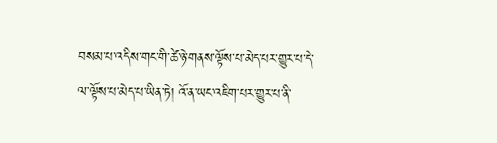བསམ་པ་འདིས་གང་གི་ཚེ་ཉེ་གནས་ལྟོས་པ་མེད་པར་གྱུར་པ་དེ་ལ་ལྟོས་པ་མེད་པ་ཡིན་ཏེ། འོ་ན་ཡང་འཇིག་པར་གྱུར་པ་ནི་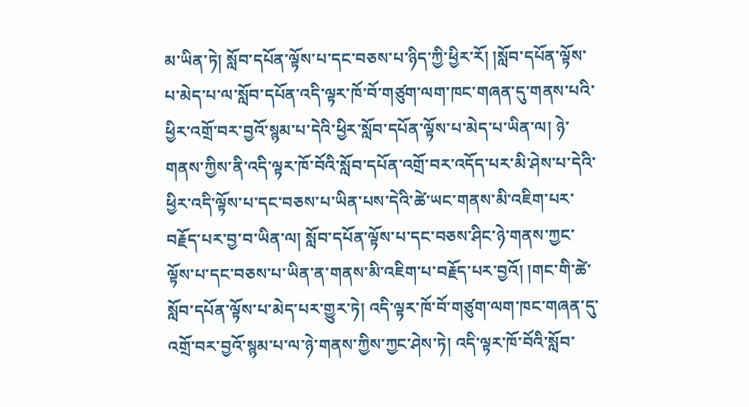མ་ཡིན་ཏེ། སློབ་དཔོན་ལྟོས་པ་དང་བཅས་པ་ཉིད་ཀྱི་ཕྱིར་རོ། །སློབ་དཔོན་ལྟོས་པ་མེད་པ་ལ་སློབ་དཔོན་འདི་ལྟར་ཁོ་བོ་གཙུག་ལག་ཁང་གཞན་དུ་གནས་པའི་ཕྱིར་འགྲོ་བར་བྱའོ་སྙམ་པ་དེའི་ཕྱིར་སློབ་དཔོན་ལྟོས་པ་མེད་པ་ཡིན་ལ། ཉེ་གནས་ཀྱིས་ནི་འདི་ལྟར་ཁོ་བོའི་སློབ་དཔོན་འགྲོ་བར་འདོད་པར་མི་ཤེས་པ་དེའི་ཕྱིར་འདི་ལྟོས་པ་དང་བཅས་པ་ཡིན་པས་དེའི་ཚེ་ཡང་གནས་མི་འཇིག་པར་བརྗོད་པར་བྱ་བ་ཡིན་ལ། སློབ་དཔོན་ལྟོས་པ་དང་བཅས་ཤིང་ཉེ་གནས་ཀྱང་ལྟོས་པ་དང་བཅས་པ་ཡིན་ན་གནས་མི་འཇིག་པ་བརྗོད་པར་བྱའོ། །གང་གི་ཚེ་སློབ་དཔོན་ལྟོས་པ་མེད་པར་གྱུར་ཏེ། འདི་ལྟར་ཁོ་བོ་གཙུག་ལག་ཁང་གཞན་དུ་འགྲོ་བར་བྱའོ་སྙམ་པ་ལ་ཉེ་གནས་ཀྱིས་ཀྱང་ཤེས་ཏེ། འདི་ལྟར་ཁོ་བོའི་སློབ་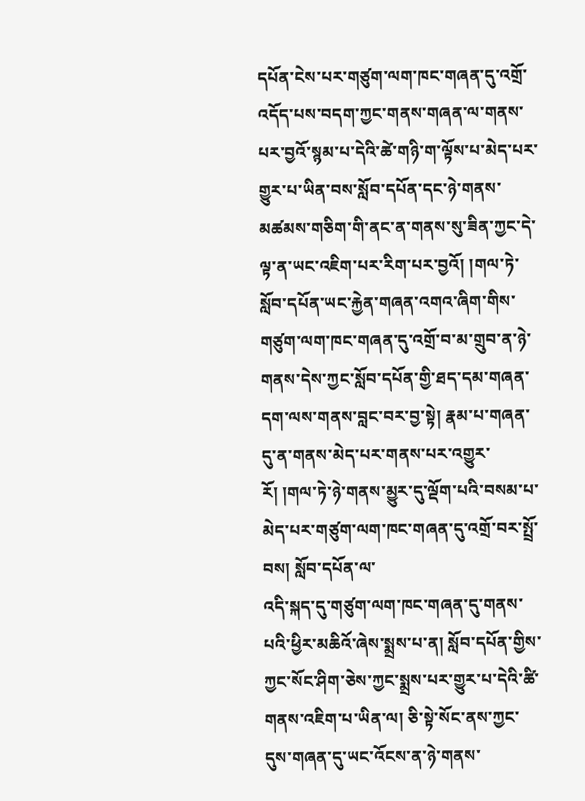དཔོན་ངེས་པར་གཙུག་ལག་ཁང་གཞན་དུ་འགྲོ་འདོད་པས་བདག་ཀྱང་གནས་གཞན་ལ་གནས་པར་བྱའོ་སྙམ་པ་དེའི་ཚེ་གཉི་ག་ལྟོས་པ་མེད་པར་གྱུར་པ་ཡིན་བས་སློབ་དཔོན་དང་ཉེ་གནས་མཚམས་གཅིག་གི་ནང་ན་གནས་སུ་ཟིན་ཀྱང་དེ་ལྟ་ན་ཡང་འཇིག་པར་རིག་པར་བྱའོ། །གལ་ཏེ་སློབ་དཔོན་ཡང་རྐྱེན་གཞན་འགའ་ཞིག་གིས་གཙུག་ལག་ཁང་གཞན་དུ་འགྲོ་བ་མ་གྲུབ་ན་ཉེ་གནས་དེས་ཀྱང་སློབ་དཔོན་གྱི་ཐད་དམ་གཞན་དག་ལས་གནས་བླང་བར་བྱ་སྟེ། རྣམ་པ་གཞན་དུ་ན་གནས་མེད་པར་གནས་པར་འགྱུར་རོ། །གལ་ཏེ་ཉེ་གནས་མྱུར་དུ་ལྡོག་པའི་བསམ་པ་མེད་པར་གཙུག་ལག་ཁང་གཞན་དུ་འགྲོ་བར་སྤྲོ་བས། སློབ་དཔོན་ལ་
འདི་སྐད་དུ་གཙུག་ལག་ཁང་གཞན་དུ་གནས་པའི་ཕྱིར་མཆིའོ་ཞེས་སྨྲས་པ་ན། སློབ་དཔོན་གྱིས་ཀྱང་སོང་ཤིག་ཅེས་ཀྱང་སྨྲས་པར་གྱུར་པ་དེའི་ཚི་གནས་འཇིག་པ་ཡིན་ལ། ཅི་སྟེ་སོང་ནས་ཀྱང་དུས་གཞན་དུ་ཡང་འོངས་ན་ཉེ་གནས་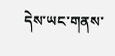དེས་ཡང་གནས་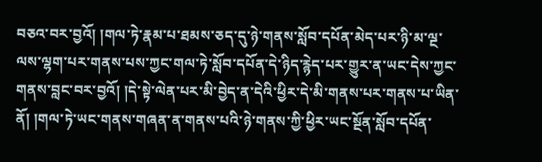བཅའ་བར་བྱའོ། །གལ་ཏེ་རྣམ་པ་ཐམས་ཅད་དུ་ཉེ་གནས་སློབ་དཔོན་མེད་པར་ཉི་མ་ལྔ་ལས་ལྷག་པར་གནས་པས་ཀྱང་གལ་ཏེ་སློབ་དཔོན་དེ་ཉིད་རྙེད་པར་གྱུར་ན་ཡང་དེས་ཀྱང་གནས་བླང་བར་བྱའོ། །དེ་སྟེ་ལེན་པར་མི་བྱེད་ན་དེའི་ཕྱིར་དེ་མི་གནས་པར་གནས་པ་ཡིན་ནོ། །གལ་ཏེ་ཡང་གནས་གཞན་ན་གནས་པའི་ཉེ་གནས་ཀྱི་ཕྱིར་ཡང་སྔོན་སློབ་དཔོན་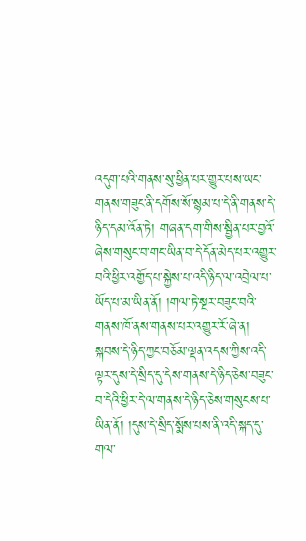འདུག་པའི་གནས་སུ་ཕྱིན་པར་གྱུར་པས་ཡང་གནས་གཟུང་ནི་དགོས་སོ་སྙམ་པ་དེ་ནི་གནས་དེ་ཉིད་དམ་འོན་ཏེ། གཞན་དག་གིས་སྦྱིན་པར་བྱའོ་ཞེས་གསུང་བ་གང་ཡིན་བ་དེ་དོན་མེད་པར་འགྱུར་བའི་ཕྱིར་འགྱོད་པ་སྐྱེས་པ་འདི་ཉིད་ལ་འབྲེལ་པ་ཡོད་པ་མ་ཡིན་ནོ། །གལ་ཏེ་སྔར་བཟུང་བའི་གནས་ཁོ་ནས་གནས་པར་འགྱུར་རོ་ཞེ་ན། སྐབས་དེ་ཉིད་ཀྱང་བཅོམ་ལྡན་འདས་ཀྱིས་འདི་ལྟར་དུས་དེ་སྲིད་དུ་དེས་གནས་དེ་ཉིད་ཅེས་བཟུང་བ་དེའི་ཕྱིར་དེ་ལ་གནས་དེ་ཉིད་ཅེས་གསུངས་པ་ཡིན་ནོ། །དུས་དེ་སྲིད་སྨོས་པས་ནི་འདི་སྐད་དུ་གལ་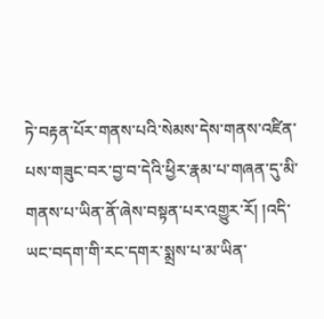ཏེ་བརྟན་པོར་གནས་པའི་སེམས་དེས་གནས་འཛིན་པས་གཟུང་བར་བྱ་བ་དེའི་ཕྱིར་རྣམ་པ་གཞན་དུ་མི་གནས་པ་ཡིན་ནོ་ཞེས་བསྟན་པར་འགྱུར་རོ། །འདི་ཡང་བདག་གི་རང་དགར་སྨྲས་པ་མ་ཡིན་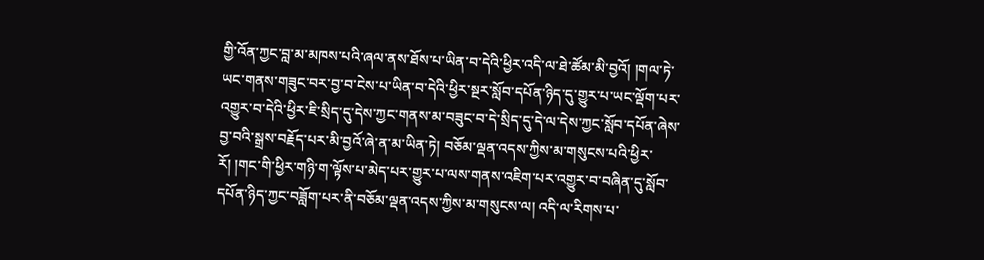གྱི་འོན་ཀྱང་བླ་མ་མཁས་པའི་ཞལ་ནས་ཐོས་པ་ཡིན་བ་དེའི་ཕྱིར་འདི་ལ་ཐེ་ཚོམ་མི་བྱའོ། །གལ་ཏེ་ཡང་གནས་གཟུང་བར་བྱ་བ་ངེས་པ་ཡིན་བ་དེའི་ཕྱིར་སྔར་སློབ་དཔོན་ཉིད་དུ་གྱུར་པ་ཡང་ལྡོག་པར་འགྱུར་བ་དེའི་ཕྱིར་ཇི་སྲིད་དུ་དེས་ཀྱང་གནས་མ་བཟུང་བ་དེ་སྲིད་དུ་དེ་ལ་དེས་ཀྱང་སློབ་དཔོན་ཞེས་བྱ་བའི་སྒྲས་བརྗོད་པར་མི་བྱའོ་ཞེ་ན་མ་ཡིན་ཏེ། བཅོམ་ལྡན་འདས་ཀྱིས་མ་གསུངས་པའི་ཕྱིར་རོ། །གང་གི་ཕྱིར་གཉི་ག་ལྟོས་པ་མེད་པར་གྱུར་པ་ལས་གནས་འཇིག་པར་འགྱུར་བ་བཞིན་དུ་སློབ་དཔོན་ཉིད་ཀྱང་བཟློག་པར་ནི་བཅོམ་ལྡན་འདས་ཀྱིས་མ་གསུངས་ལ། འདི་ལ་རིགས་པ་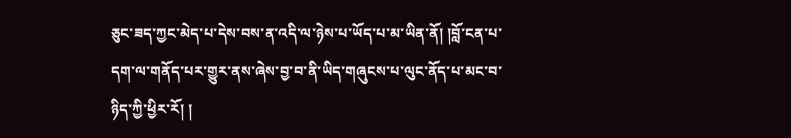ཅུང་ཟད་ཀྱང་མེད་པ་དེས་བས་ན་འདི་ལ་ཉེས་པ་ཡོད་པ་མ་ཡིན་ནོ། །བློ་ངན་པ་དག་ལ་གནོད་པར་གྱུར་ནས་ཞེས་བྱ་བ་ནི་ཡིད་གཞུངས་པ་ལུང་ནོད་པ་མང་བ་ཉིད་ཀྱི་ཕྱིར་རོ། །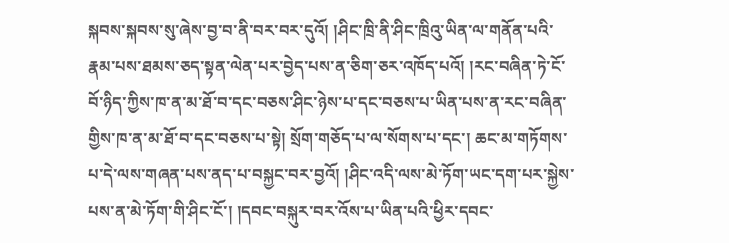སྐབས་སྐབས་སུ་ཞེས་བྱ་བ་ནི་བར་བར་དུའོ། །ཤིང་ཁྲི་ནི་ཤིང་ཁྲིའུ་ཡིན་ལ་གནོན་པའི་རྣམ་པས་ཐམས་ཅད་སྟན་ལེན་པར་བྱེད་པས་ན་ཅིག་ཅར་འཁོད་པའོ། །རང་བཞིན་ཏེ་ངོ་བོ་ཉིད་ཀྱིས་ཁ་ན་མ་ཐོ་བ་དང་བཅས་ཤིང་ཉེས་པ་དང་བཅས་པ་ཡིན་པས་ན་རང་བཞིན་གྱིས་ཁ་ན་མ་ཐོ་བ་དང་བཅས་པ་སྟེ། སྲོག་གཅོད་པ་ལ་སོགས་པ་དང་། ཆང་མ་གཏོགས་པ་དེ་ལས་གཞན་པས་ནད་པ་བསྐྱང་བར་བྱའོ། །ཤིང་འདི་ལས་མེ་ཏོག་ཡང་དག་པར་སྐྱེས་པས་ན་མེ་ཏོག་གི་ཤིང་ངོ་། །དབང་བསྐུར་བར་འོས་པ་ཡིན་པའི་ཕྱིར་དབང་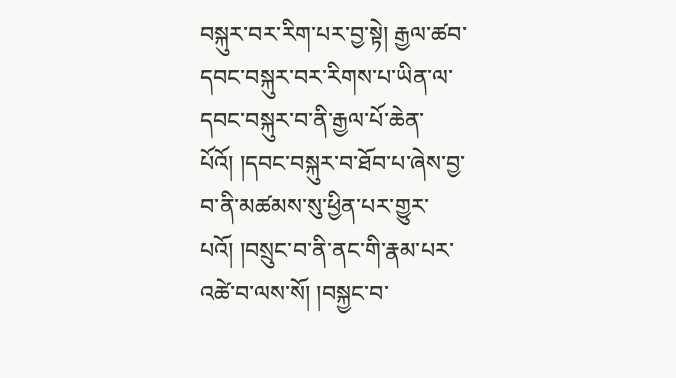བསྐུར་བར་རིག་པར་བྱ་སྟེ། རྒྱལ་ཚབ་དབང་བསྐུར་བར་རིགས་པ་ཡིན་ལ་དབང་བསྐུར་བ་ནི་རྒྱལ་པོ་ཆེན་པོའོ། །དབང་བསྐུར་བ་ཐོབ་པ་ཞེས་བྱ་བ་ནི་མཚམས་སུ་ཕྱིན་པར་གྱུར་པའོ། །བསྲུང་བ་ནི་ནང་གི་རྣམ་པར་འཚེ་བ་ལས་སོ། །བསྐྱང་བ་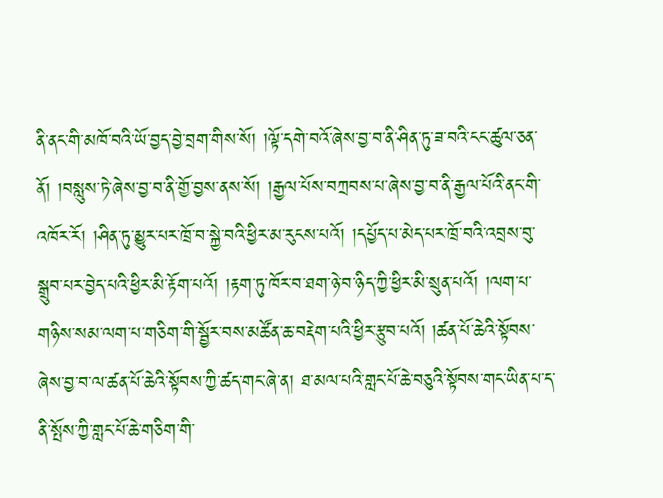ནི་ནང་གི་མཁོ་བའི་ཡོ་བྱད་བྱེ་བྲག་གིས་སོ། །ལྟོ་དགེ་བའོ་ཞེས་བྱ་བ་ནི་ཤིན་ཏུ་ཟ་བའི་ངང་ཚུལ་ཅན་ནོ། །བསླུས་ཏེ་ཞེས་བྱ་བ་ནི་གྱོ་བྱས་ནས་སོ། །རྒྱལ་པོས་བཀྲབས་པ་ཞེས་བྱ་བ་ནི་རྒྱལ་པོའི་ནང་གི་འཁོར་རོ། །ཤིན་ཏུ་མྱུར་པར་ཁྲོ་བ་སྐྱེ་བའི་ཕྱིར་མ་རུངས་པའོ། །དཔྱོད་པ་མེད་པར་ཁྲོ་བའི་འབྲས་བུ་སྒྲུབ་པར་བྱེད་པའི་ཕྱིར་མི་རྟོག་པའོ། །རྟག་ཏུ་ཁོར་བ་ཐག་ཉེ་བ་ཉིད་ཀྱི་ཕྱིར་མི་སྲུན་པའོ། །ལག་པ་གཉིས་སམ་ལག་པ་གཅིག་གི་སྦྱོར་བས་མཚོན་ཆ་བརྡེག་པའི་ཕྱིར་རྩུབ་པའོ། །ཚན་པོ་ཆེའི་སྟོབས་ཞེས་བྱ་བ་ལ་ཚན་པོ་ཆེའི་སྟོབས་ཀྱི་ཚད་གང་ཞེ་ན། ཐ་མལ་པའི་གླང་པོ་ཆེ་བཅུའི་སྟོབས་གང་ཡིན་པ་ད་ནི་སྤོས་ཀྱི་གླང་པོ་ཆེ་གཅིག་གི་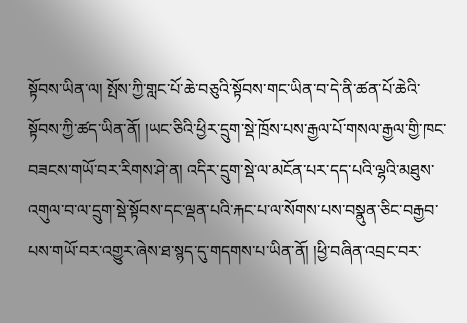སྟོབས་ཡིན་ལ། སྤོས་ཀྱི་གླང་པོ་ཆེ་བཅུའི་སྟོབས་གང་ཡིན་བ་དེ་ནི་ཚན་པོ་ཆེའི་སྟོབས་ཀྱི་ཚད་ཡིན་ནོ། །ཡང་ཅིའི་ཕྱིར་དྲུག་སྡེ་ཁྲོས་པས་རྒྱལ་པོ་གསལ་རྒྱལ་གྱི་ཁང་བཟངས་གཡོ་བར་རིགས་ཤེ་ན། འདིར་དྲུག་སྡེ་ལ་མངོན་པར་དད་པའི་ལྷའི་མཐུས་འགུལ་བ་ལ་དྲུག་སྡེ་སྟོབས་དང་ལྡན་པའི་རྐང་པ་ལ་སོགས་པས་བསྣུན་ཅིང་བརྒྱབ་པས་གཡོ་བར་འགྱུར་ཞེས་ཐ་སྙད་དུ་གདགས་པ་ཡིན་ནོ། །ཕྱི་བཞིན་འབྲང་བར་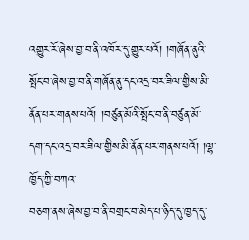འགྱུར་རོ་ཞེས་བྱ་བ་ནི་འཁོར་དུ་གྱུར་པའོ། །གཞོན་ནུའི་སྤོང་བ་ཞེས་བྱ་བ་ནི་གཞོན་ནུ་དང་འདྲ་བར་ཟིལ་གྱིས་མི་ནོན་པར་གནས་པའོ། །བཙུན་མོའི་སྤོང་བ་ནི་བཙུན་མོ་དག་དང་འདྲ་བར་ཟིལ་གྱིས་མི་ནོན་པར་གནས་པའོ། །ལྷ་ཁྱོད་ཀྱི་བཀའ་
བཅག་ནས་ཞེས་བྱ་བ་ནི་བགྲང་བ་མེད་པ་ཉིད་དུ་ཁྱད་དུ་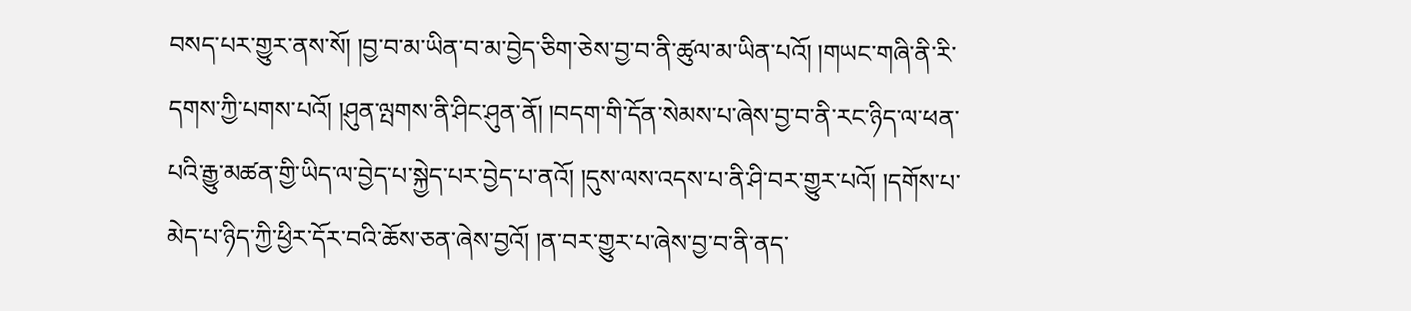བསད་པར་གྱུར་ནས་སོ། །བྱ་བ་མ་ཡིན་བ་མ་བྱེད་ཅིག་ཅེས་བྱ་བ་ནི་ཚུལ་མ་ཡིན་པའོ། །གཡང་གཞི་ནི་རི་དགས་ཀྱི་པགས་པའོ། །ཤུན་ལྤགས་ནི་ཤིང་ཤུན་ནོ། །བདག་གི་དོན་སེམས་པ་ཞེས་བྱ་བ་ནི་རང་ཉིད་ལ་ཕན་པའི་རྒྱུ་མཚན་གྱི་ཡིད་ལ་བྱེད་པ་སྐྱེད་པར་བྱེད་པ་ནའོ། །དུས་ལས་འདས་པ་ནི་ཤི་བར་གྱུར་པའོ། །དགོས་པ་མེད་པ་ཉིད་ཀྱི་ཕྱིར་དོར་བའི་ཆོས་ཅན་ཞེས་བྱའོ། །ན་བར་གྱུར་པ་ཞེས་བྱ་བ་ནི་ནད་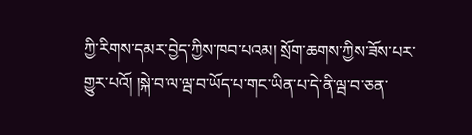ཀྱི་རིགས་དམར་བྱེད་ཀྱིས་ཁབ་པའམ། སྲོག་ཆགས་ཀྱིས་ཟོས་པར་གྱུར་པའོ། །སྐེ་བ་ལ་ལྦ་བ་ཡོད་པ་གང་ཡིན་པ་དེ་ནི་ལྦ་བ་ཅན་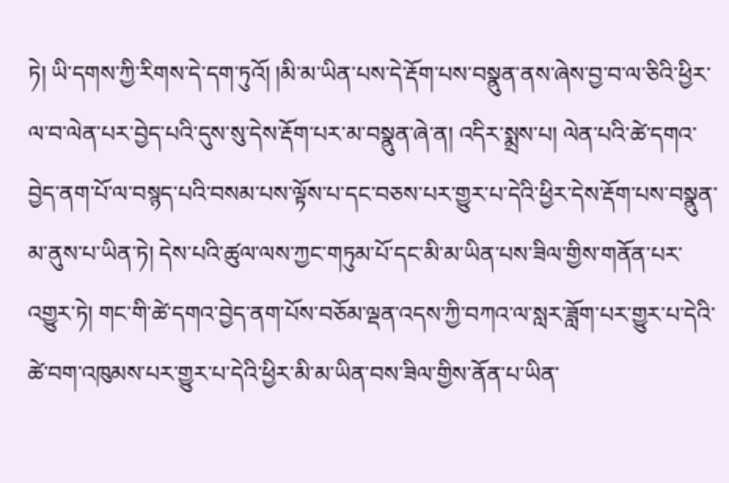ཏེ། ཡི་དགས་ཀྱི་རིགས་དེ་དག་ཏུའོ། །མི་མ་ཡིན་པས་དེ་རྡོག་པས་བསྣུན་ནས་ཞེས་བྱ་བ་ལ་ཅིའི་ཕྱིར་ལ་བ་ལེན་པར་བྱེད་པའི་དུས་སུ་དེས་རྡོག་པར་མ་བསྣུན་ཞེ་ན། འདིར་སྨྲས་པ། ལེན་པའི་ཚེ་དགའ་བྱེད་ནག་པོ་ལ་བསྙད་པའི་བསམ་པས་ལྟོས་པ་དང་བཅས་པར་གྱུར་པ་དེའི་ཕྱིར་དེས་རྡོག་པས་བསྣུན་མ་ནུས་པ་ཡིན་ཏེ། དེས་པའི་ཚུལ་ལས་ཀྱང་གཏུམ་པོ་དང་མི་མ་ཡིན་པས་ཟིལ་གྱིས་གནོན་པར་འགྱུར་ཏེ། གང་གི་ཚེ་དགའ་བྱེད་ནག་པོས་བཅོམ་ལྡན་འདས་ཀྱི་བཀའ་ལ་སླར་ཟློག་པར་གྱུར་པ་དེའི་ཚེ་བག་འཁུམས་པར་གྱུར་པ་དེའི་ཕྱིར་མི་མ་ཡིན་བས་ཟིལ་གྱིས་ནོན་པ་ཡིན་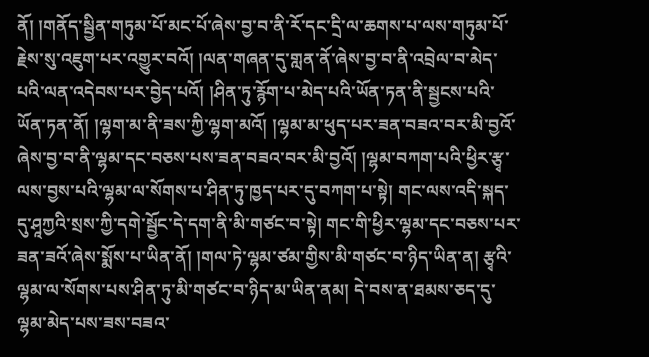ནོ། །གནོད་སྦྱིན་གཏུམ་པོ་མང་པོ་ཞེས་བྱ་བ་ནི་རོ་དང་དྲི་ལ་ཆགས་པ་ལས་གཏུམ་པོ་རྗེས་སུ་འཇུག་པར་འགྱུར་བའོ། །ལན་གཞན་དུ་གླན་ནོ་ཞེས་བྱ་བ་ནི་འབྲེལ་བ་མེད་པའི་ལན་འདེབས་པར་བྱེད་པའོ། །ཤིན་ཏུ་རྙོག་པ་མེད་པའི་ཡོན་ཏན་ནི་སྦྱངས་པའི་ཡོན་ཏན་ནོ། །ལྷག་མ་ནི་ཟས་ཀྱི་ལྷག་མའོ། །ལྷམ་མ་ཕུད་པར་ཟན་བཟའ་བར་མི་བྱའོ་ཞེས་བྱ་བ་ནི་ལྷམ་དང་བཅས་པས་ཟན་བཟའ་བར་མི་བྱའོ། །ལྷམ་བཀག་པའི་ཕྱིར་རྩྭ་ལས་བྱས་པའི་ལྷམ་ལ་སོགས་པ་ཤིན་ཏུ་ཁྱད་པར་དུ་བཀག་པ་སྟེ། གང་ལས་འདི་སྐད་དུ་ཤཱཀྱའི་སྲས་ཀྱི་དགེ་སྦྱོང་དེ་དག་ནི་མི་གཙང་བ་སྟེ། གང་གི་ཕྱིར་ལྷམ་དང་བཅས་པར་ཟན་ཟའོ་ཞེས་སྨོས་པ་ཡིན་ནོ། །གལ་ཏེ་ལྷམ་ཙམ་གྱིས་མི་གཙང་བ་ཉིད་ཡིན་ན། རྩྭའི་ལྷམ་ལ་སོགས་པས་ཤིན་ཏུ་མི་གཙང་བ་ཉིད་མ་ཡིན་ནམ། དེ་བས་ན་ཐམས་ཅད་དུ་ལྷམ་མེད་པས་ཟས་བཟའ་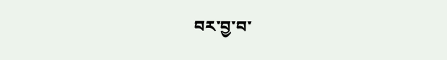བར་བྱ་བ་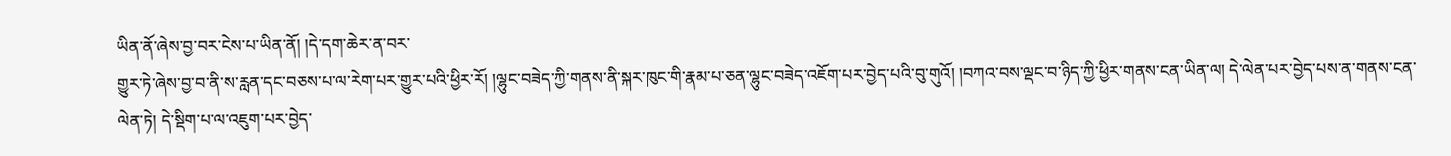ཡིན་ནོ་ཞེས་བྱ་བར་ངེས་པ་ཡིན་ནོ། །དེ་དག་ཆེར་ན་བར་
གྱུར་ཏེ་ཞེས་བྱ་བ་ནི་ས་རླན་དང་བཅས་པ་ལ་རེག་པར་གྱུར་པའི་ཕྱིར་རོ། །ལྷུང་བཟེད་ཀྱི་གནས་ནི་སྐར་ཁུང་གི་རྣམ་པ་ཅན་ལྷུང་བཟེད་འཇོག་པར་བྱེད་པའི་བུ་གུའོ། །བཀའ་བས་ལྡང་བ་ཉིད་ཀྱི་ཕྱིར་གནས་ངན་ཡིན་ལ། དེ་ལེན་པར་བྱེད་པས་ན་གནས་ངན་ལེན་ཏེ། དེ་སྡིག་པ་ལ་འཇུག་པར་བྱེད་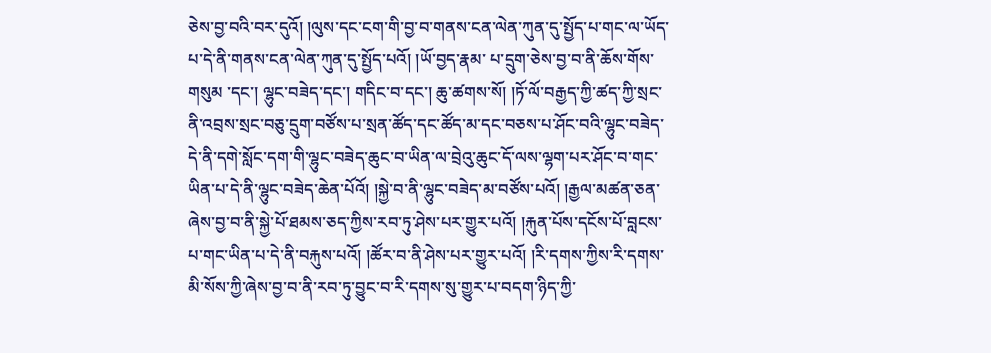ཅེས་བྱ་བའི་བར་དུའོ། །ལུས་དང་ངག་གི་བྱ་བ་གནས་ངན་ལེན་ཀུན་དུ་སྤྱོད་པ་གང་ལ་ཡོད་པ་དེ་ནི་གནས་ངན་ལེན་ཀུན་དུ་སྤྱོད་པའོ། །ཡོ་བྱད་རྣམ་ པ་དྲུག་ཅེས་བྱ་བ་ནི་ཆོས་གོས་གསུམ ་དང་། ལྷུང་བཟེད་དང་། གདིང་བ་དང་། ཆུ་ཚགས་སོ། །ཏོ་ལོ་བརྒྱད་ཀྱི་ཚད་ཀྱི་སྲང་ནི་འབྲས་སྲང་བཅུ་དྲུག་བཙོས་པ་སྲན་ཚོད་དང་ཚོད་མ་དང་བཅས་པ་ཤོང་བའི་ལྷུང་བཟེད་དེ་ནི་དགེ་སློང་དག་གི་ལྷུང་བཟེད་ཆུང་བ་ཡིན་ལ་བྲེའུ་ཆུང་དོ་ལས་ལྷག་པར་ཤོང་བ་གང་ཡིན་པ་དེ་ནི་ལྷུང་བཟེད་ཆེན་པོའོ། །སྐྱེ་བ་ནི་ལྷུང་བཟེད་མ་བཙོས་པའོ། །རྒྱལ་མཚན་ཅན་ཞེས་བྱ་བ་ནི་སྐྱེ་པོ་ཐམས་ཅད་ཀྱིས་རབ་ཏུ་ཤེས་པར་གྱུར་པའོ། །རྐུན་པོས་དངོས་པོ་བླངས་པ་གང་ཡིན་པ་དེ་ནི་བརྐུས་པའོ། །ཚོར་བ་ནི་ཤེས་པར་གྱུར་པའོ། །རི་དགས་ཀྱིས་རི་དགས་མི་སོས་ཀྱི་ཞེས་བྱ་བ་ནི་རབ་ཏུ་བྱུང་བ་རི་དགས་སུ་གྱུར་པ་བདག་ཉིད་ཀྱི་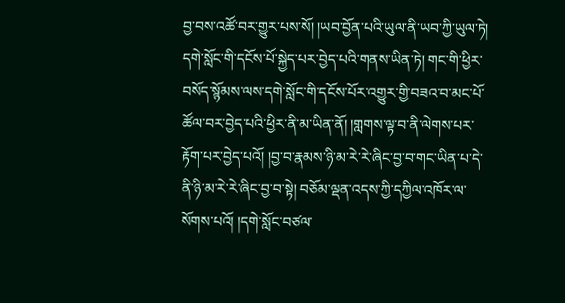བྱ་བས་འཚོ་བར་གྱུར་པས་སོ། །ཡབ་བྱོན་པའི་ཡུལ་ནི་ཡབ་ཀྱི་ཡུལ་ཏེ། དགེ་སློང་གི་དངོས་པོ་སྐྱེད་པར་བྱེད་པའི་གནས་ཡིན་ཏེ། གང་གི་ཕྱིར་བསོད་སྙོམས་ལས་དགེ་སློང་གི་དངོས་པོར་འགྱུར་གྱི་བཟའ་བ་མང་པོ་ཚོལ་བར་བྱེད་པའི་ཕྱིར་ནི་མ་ཡིན་ནོ། །གླགས་ལྟ་བ་ནི་ལེགས་པར་རྟོག་པར་བྱེད་པའོ། །བྱ་བ་རྣམས་ཉི་མ་རེ་རེ་ཞིང་བྱ་བ་གང་ཡིན་པ་དེ་ནི་ཉི་མ་རེ་རེ་ཞིང་བྱ་བ་སྟེ། བཅོམ་ལྡན་འདས་ཀྱི་དཀྱིལ་འཁོར་ལ་སོགས་པའོ། །དགེ་སློང་བཙལ་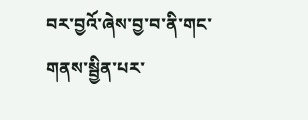བར་བྱའོ་ཞེས་བྱ་བ་ནི་གང་གནས་སྦྱིན་པར་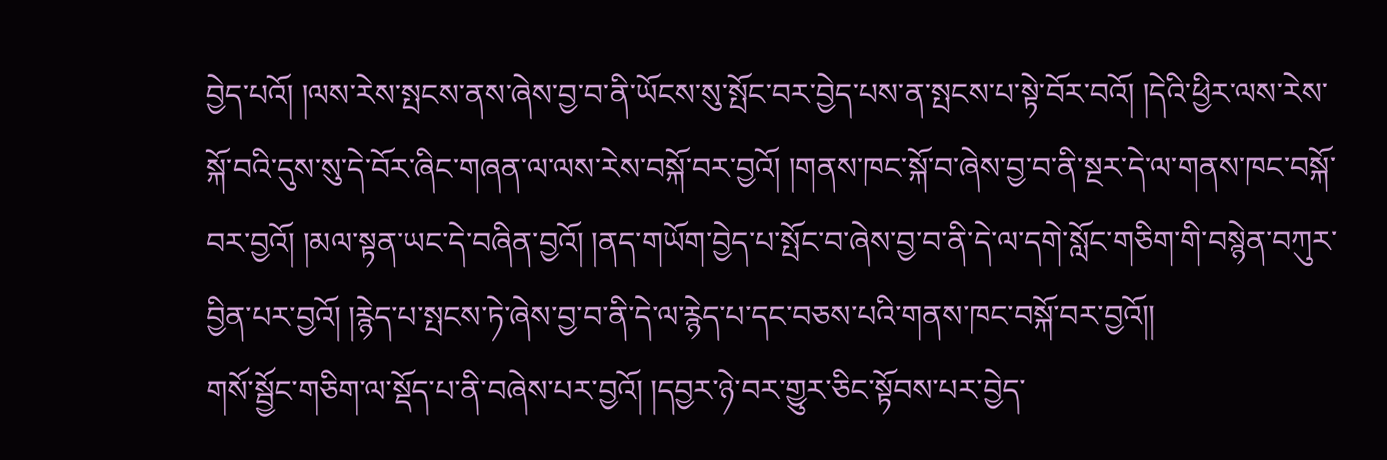བྱེད་པའོ། །ལས་རེས་སྤངས་ནས་ཞེས་བྱ་བ་ནི་ཡོངས་སུ་སྤོང་བར་བྱེད་པས་ན་སྤངས་པ་སྟེ་བོར་བའོ། །དེའི་ཕྱིར་ལས་རེས་སྐོ་བའི་དུས་སུ་དེ་བོར་ཞིང་གཞན་ལ་ལས་རེས་བསྐོ་བར་བྱའོ། །གནས་ཁང་སྐོ་བ་ཞེས་བྱ་བ་ནི་སྔར་དེ་ལ་གནས་ཁང་བསྐོ་བར་བྱའོ། །མལ་སྟན་ཡང་དེ་བཞིན་བྱའོ། །ནད་གཡོག་བྱེད་པ་སྤོང་བ་ཞེས་བྱ་བ་ནི་དེ་ལ་དགེ་སློང་གཅིག་གི་བསྙེན་བཀུར་བྱིན་པར་བྱའོ། །རྙེད་པ་སྤངས་ཏེ་ཞེས་བྱ་བ་ནི་དེ་ལ་རྙེད་པ་དང་བཅས་པའི་གནས་ཁང་བསྐོ་བར་བྱའོ།།
གསོ་སྦྱོང་གཅིག་ལ་སྡོད་པ་ནི་བཞེས་པར་བྱའོ། །དབྱར་ཉེ་བར་གྱུར་ཅིང་སྟོབས་པར་བྱེད་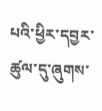པའི་ཕྱིར་དབྱར་ཚུལ་དུ་ཞུགས་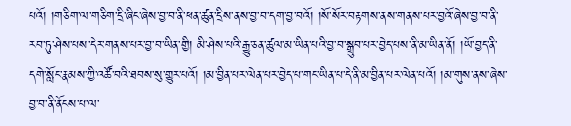པའོ། །གཅིག་ལ་གཅིག་དྲི་ཞིང་ཞེས་བྱ་བ་ནི་ཕན་ཚུན་དྲིས་ནས་བྱ་བ་དག་བྱ་བའོ། །སོ་སོར་བརྟགས་ནས་གནས་པར་བྱའོ་ཞེས་བྱ་བ་ནི་རབ་ཏུ་ཤེས་པས་དེར་གནས་པར་བྱ་བ་ཡིན་གྱི། མི་ཤེས་པའི་རྒྱུ་ཅན་ཚུལ་མ་ཡིན་པའི་བྱ་བ་སྒྲུབ་པར་བྱེད་པས་ནི་མ་ཡིན་ནོ། །ཡོ་བྱད་ནི་དགེ་སློང་རྣམས་ཀྱི་འཚོ་བའི་ཐབས་སུ་གྱུར་པའོ། །མ་བྱིན་པར་ལེན་པར་བྱེད་པ་གང་ཡིན་པ་དེ་ནི་མ་བྱིན་པར་ལེན་པའོ། །མ་གུས་ནས་ཞེས་བྱ་བ་ནི་ནོངས་པ་ལ་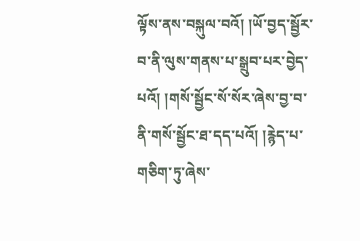ལྟོས་ནས་བསྐུལ་བའོ། །ཡོ་བྱད་སྦྱོར་བ་ནི་ལུས་གནས་པ་སྒྲུབ་པར་བྱེད་པའོ། །གསོ་སྦྱོང་སོ་སོར་ཞེས་བྱ་བ་ནི་གསོ་སྦྱོང་ཐ་དད་པའོ། །རྙེད་པ་གཅིག་ཏུ་ཞེས་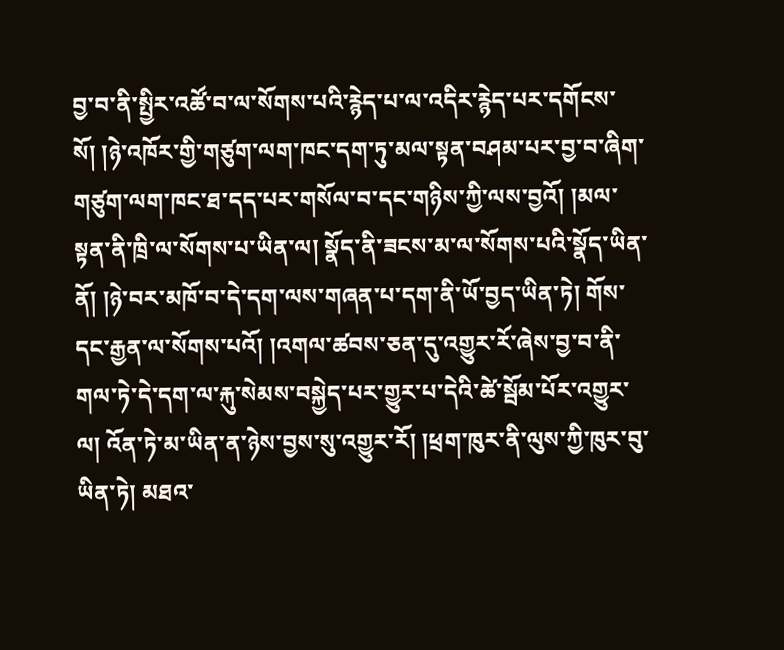བྱ་བ་ནི་སྤྱིར་འཚོ་བ་ལ་སོགས་པའི་རྙེད་པ་ལ་འདིར་རྙེད་པར་དགོངས་སོ། །ཉེ་འཁོར་གྱི་གཙུག་ལག་ཁང་དག་ཏུ་མལ་སྟན་བཤམ་པར་བྱ་བ་ཞིག་གཙུག་ལག་ཁང་ཐ་དད་པར་གསོལ་བ་དང་གཉིས་ཀྱི་ལས་བྱའོ། །མལ་སྟན་ནི་ཁྲི་ལ་སོགས་པ་ཡིན་ལ། སྣོད་ནི་ཟངས་མ་ལ་སོགས་པའི་སྣོད་ཡིན་ནོ། །ཉེ་བར་མཁོ་བ་དེ་དག་ལས་གཞན་པ་དག་ནི་ཡོ་བྱད་ཡིན་ཏེ། གོས་དང་རྒྱན་ལ་སོགས་པའོ། །འགལ་ཚབས་ཅན་དུ་འགྱུར་རོ་ཞེས་བྱ་བ་ནི་གལ་ཏེ་དེ་དག་ལ་རྐུ་སེམས་བསྐྱེད་པར་གྱུར་པ་དེའི་ཚེ་སྦོམ་པོར་འགྱུར་ལ། འོན་ཏེ་མ་ཡིན་ན་ཉེས་བྱས་སུ་འགྱུར་རོ། །ཕྲག་ཁུར་ནི་ལུས་ཀྱི་ཁུར་བུ་ཡིན་ཏེ། མཐའ་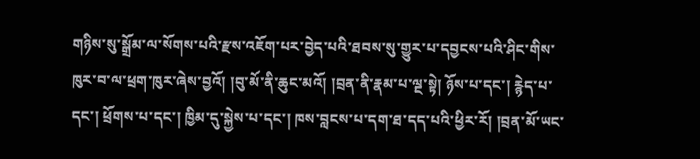གཉིས་སུ་སྒྲོམ་ལ་སོགས་པའི་རྫས་འཇོག་པར་བྱེད་པའི་ཐབས་སུ་གྱུར་པ་དབྱངས་པའི་ཤིང་གིས་ཁུར་བ་ལ་ཕྲག་ཁུར་ཞེས་བྱའོ། །བུ་མོ་ནི་ཆུང་མའོ། །བྲན་ནི་རྣམ་པ་ལྔ་སྟེ། ཉོས་པ་དང་། རྙེད་པ་དང་། ཕྲོགས་པ་དང་། ཁྱིམ་དུ་སྐྱེས་པ་དང་། ཁས་བླངས་པ་དག་ཐ་དད་པའི་ཕྱིར་རོ། །བྲན་མོ་ཡང་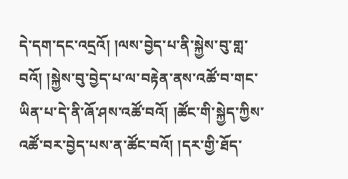དེ་དག་དང་འདྲའོ། །ལས་བྱེད་པ་ནི་སྐྱེས་བུ་གླ་བའོ། །སྐྱེས་བུ་བྱེད་པ་ལ་བརྟེན་ནས་འཚོ་བ་གང་ཡིན་པ་དེ་ནི་ཞོ་ཤས་འཚོ་བའོ། །ཚོང་གི་སྐྱེད་ཀྱིས་འཚོ་བར་བྱེད་པས་ན་ཚོང་བའོ། །དར་གྱི་ཐོད་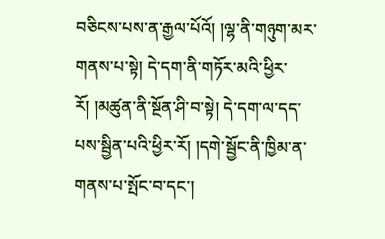བཅིངས་པས་ན་རྒྱལ་པོའོ། །ལྷ་ནི་གཉུག་མར་གནས་པ་སྟེ། དེ་དག་ནི་གཏོར་མའི་ཕྱིར་རོ། །མཚུན་ནི་སྔོན་ཤི་བ་སྟེ། དེ་དག་ལ་དད་པས་སྦྱིན་པའི་ཕྱིར་རོ། །དགེ་སྦྱོང་ནི་ཁྱིམ་ན་གནས་པ་སྤོང་བ་དང་།